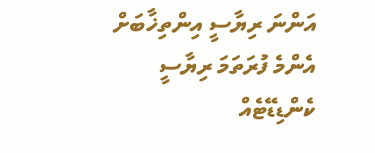އަންނަ ރިޔާސީ އިންތިޚާބަށް އެންމެ ފުރަތަމަ ރިޔާސީ ކެންޑިޑޭޓެއް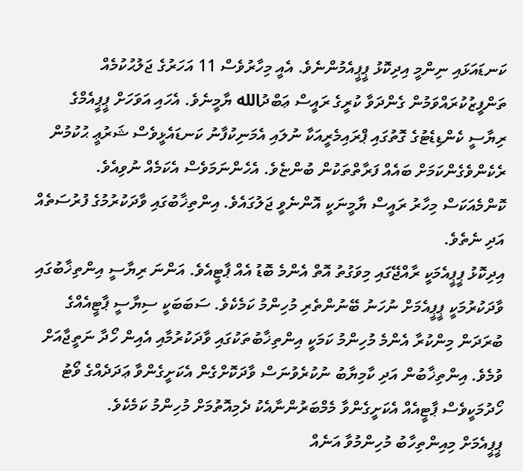ކަނޑައަޅައި ނިންމީ އިދިކޮޅު ޕީޕީއެމުންނެވެ. އެއީ މިހާރުވެސް 11 އަހަރުގެ ޖަލުޙުކުމެއް ތަންފީޒުކުރައްވަމުން ގެންދަވާ ކުރީގެ ރައީސް ޢަބްދުالله ޔާމީނެވެ. އެހައި އަވަހަށް ޕީޕީއެމްގެ ރިޔާސީ ކެންޑިޑެޓުގެ ގޮތުގައި ޕްރައިމެރީއަކާ ނުލައި އެމަނިކުފާނު ކަނޑައެޅީވެސް ޝަރުޢީ ޙުކުމުން ރެކެންވެގެންކަމަށް ބައެއް ފަރާތްތަކުން ބުންޏެވެ. އެހެންނަމަވެސް އެކަމެއް ނުވިއެވެ. ކޮންމެއަކަސް މިހާރު ރައީސް ޔާމީނަކީ އޮންނެވީ ޖަލުގައެވެ. އިންތިޚާބުގައި ވާދަކުރުމުގެ ފުރުސަތެއް އަދި ނެތެވެ.
އިދިކޮޅު ޕީޕީއެމަކީ ރާއްޖޭގައި މިވަގުތު އޮތް އެންމެ ބޮޑު އެއް ޕާޓީއެވެ. އަންނަ ރިޔާސީ އިންތިޚާބުގައި ވާދަކުރުމަކީ ޕީޕީއެމަށް ނުހަނު ބޭނުންތެރި މުހިންމު ކަމެކެވެ. ސަބަބަކީ ސިޔާސީ ޕާޓީއެއްގެ ބުރަދަން މިންކުރާ އެންމެ މުހިންމު ކަމަކީ އިންތިޚާބުތަކުގައި ވާދަކުރުމާއި އެއިން ހޯދާ ނަތީޖާއަށް ވުމެވެ. އިންތިޚާބުން އަދި ކާމިޔާބު ނުކުރެވުނަސް ވާދަކޮށްގެން އެކަށީގެންވާ ޢަދަދެއްގެ ވޯޓު ހޯދުމަކީވެސް ޕާޓީއެއް އެކަށީގެންވާ މެމްބަރުންނާއެކު ދެމިއޮތުމަށް މުހިންމު ކަމެކެވެ.
ޕީޕީއެމަށް މިއިންތިހާބު މުހިންމުވާ އަނެއް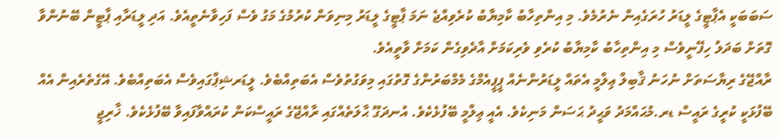ސަބަބަކީ އެޕާޓީގެ ލީޑަރު ހުރަގެއިން ނެރުމެވެ. މި އިންތިހާބު ކާމިޔާބު ކުރެވިއްޖެ ނަމަ ޕާޓީގެ ލީޑަރު މިނިވަން ކުރުމުގެ މަގު ވެސް ފަހިވާނެތީއެވެ. އަދި ލީޑަރާއި ޕާޓީން ބޭނުންވާ ގޮތަށް ބަދަލު ހިފޭނީވެސް މި އިންތިހާބު ކާމިޔާބު ކުރެވި ވެރިކަމަށް އާދެވިގެން ކަމަށް ވާތީއެވެ.
ރާއްޖޭގެ ރިޔާސަތަށް ނުހަނު ޤާބިލް ޢިލްމީ އެތައް ލީޑަރުންނެއް ޕީޕީއެމްގެ މެމްބަރުންގެ ގޮތުގައި މިވަގުތުވެސް އެބަތިއްބެވެ. ލީޑަރޝިޕްގައިވެސް އެބަތިއްބެވެ. އޭގެތެރެއިން އެއް ބޭފުޅަކީ ކުރީގެ ރައީސް ޑރ.މުޙައްމަދު ވަޙީދު ޙަސަން މަނިކެވެ. އެއީ ޢިލްމީ ބޭފުޅެކެވެ. އުނދަގޫ ޙާލަތެއްގައި ރާއްޖޭގެ ރައީސްކަން ކުރައްވާފައިވާ ބޭފުޅެކެވެ. ޚާރިޖީ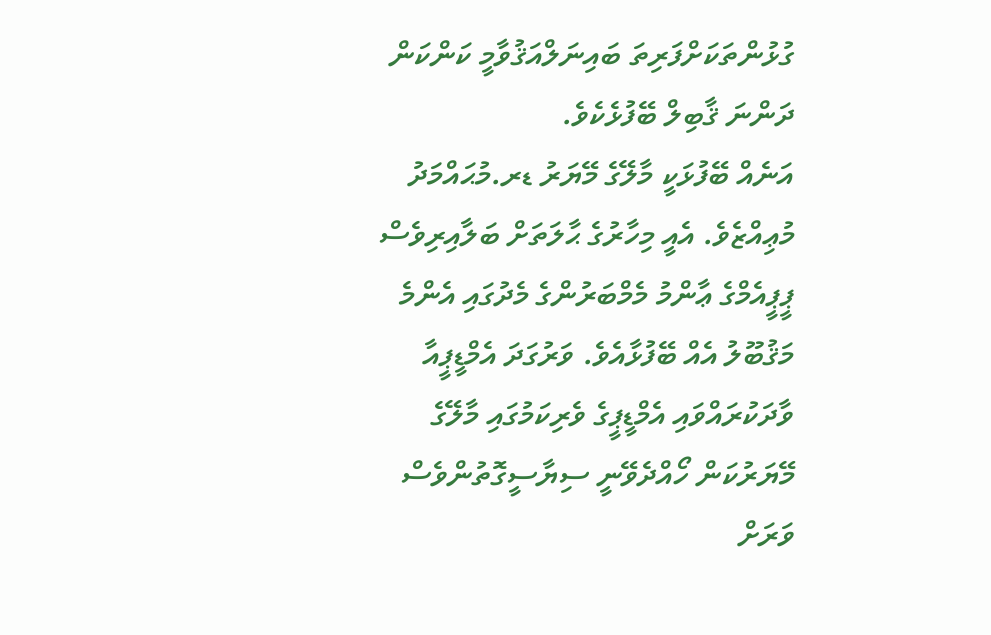ގުޅުންތަކަށްފަރިތަ ބައިނަލްއަޤުވާމީ ކަންކަން ދަންނަ ޤާބިލް ބޭފުޅެކެވެ.
އަނެއް ބޭފުޅަކީ މާލޭގެ މޭޔަރު ޑރ.މުޙައްމަދު މުޢިއްޒެވެ. އެއީ މިހާރުގެ ޙާލަތަށް ބަލާއިރިވެސް ޕީޕީއެމްގެ ޢާންމު މެމްބަރުންގެ މެދުގައި އެންމެ މަޤުބޫލު އެއް ބޭފުޅާއެވެ. ވަރުގަދަ އެމްޑީޕީއާ ވާދަކުރައްވައި އެމްޑީޕީގެ ވެރިކަމުގައި މާލޭގެ މޭޔަރުކަން ހޯއްދެވޭނީ ސިޔާސީގޮތުންވެސް ވަރަށް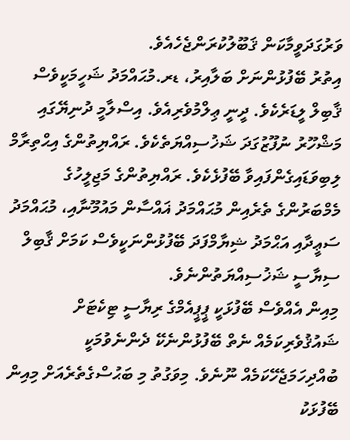ވަރުގަދަވީމާކަން ޤަބޫލުކުރަންޖެހެއެވެ.
އިތުރު ބޭފުޅުންނަށް ބަލާއިރު، ޑރ.މުޙައްމަދު ޝަހީމަކީވެސް ޤާބިލް ލީޑަރެކެވެ. ދީނީ ޢިލްމުވެރިއެވެ. އިސްލާމީ ދުނިޔޭގައި މަޝްހޫރު ނުފޫޒުގަދަ ޝަޚުސިއްޔަތެކެވެ. ރައްޔިތުންގެ އިޙްތިރާމް ލިބިވަޑައިގެންފައިވާ ބޭފުޅެކެވެ. ރައްޔިތުންގެ މަޖިލީހުގެ މެމްބަރުންގެ ތެރެއިން މުޙައްމަދު ޣައްސާން މައުމޫނާއި، މުޙައްމަދު ސަޢީދާއި އަޙްމަދު ޝިޔާމްފަދަ ބޭފުޅުންނަކީވެސް ކަމަށް ޤާބިލް ސިޔާސީ ޝަޚުސިއްޔަތުންނެވެ.
މިއިން އެއްވެސް ބޭފުޅަކީ ޕީޕީއެމްގެ ރިޔާސީ ޓިކެޓަށް ޝައުޤުވެރިކަމެއް ނެތް ބޭފުޅުންނެކޭ ދެންނެވުމަކީ ބުއްދިހަމަޖެހޭކަމެއް ނޫނެވެ. މިވަގުތު މި ބަޙުސްގެތެރެއަށް މިއިން ބޭފުޅަކު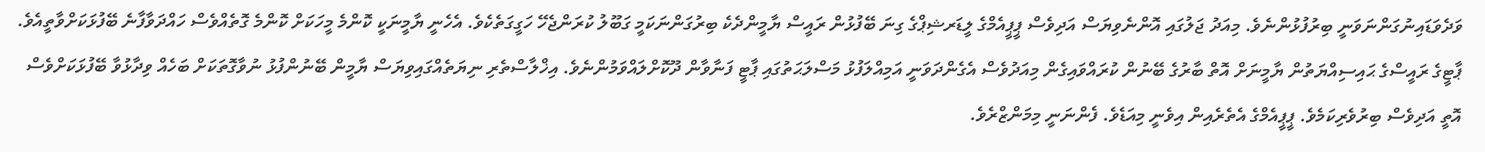ވަދެވަޑައިނުގަންނަވަނީ ބިރުފުޅުންނެވެ. މިއަދު ޖަލުގައި އޮންނެވިޔަސް އަދިވެސް ޕީޕީއެމްގެ ލީޑަރޝިޕްގެ ގިނަ ބޭފުޅުން ރައީސް ޔާމީންދެކެ ބިރުގަންނަކަމީ ގަބޫލު ކުރަންޖެހޭ ހަގީގަތެކެވެ. އެހެނީ ޔާމީނަކީ ކޮންމެ މީހަކަށް ކޮންމެ ގޮތެއްވެސް ހައްދަވާފާނެ ބޭފުޅަކަށްވާތީއެވެ.
ޕާޓީގެ ރައީސްގެ ޙައިސިއްޔަތުން ޔާމީނަށް އޮތް ބާރުގެ ބޭނުން ކުރައްވައިގެން މިއަދުވެސް އެގެންދަވަނީ އަމިއްލަފުޅު މަސްލަޙަތުގައި ޕާޓީ ފަނާވާން ދޫކޮށްލައްވަމުންނެވެ. އިޚްލާސްތެރި ނިޔަތެއްގައިވިޔަސް ޔާމީން ބޭނުންފުޅު ނުވާގޮތަކަށް ބަހެއް ވިދާޅުވާ ބޭފުޅަކަށްވެސް އޮތީ އަދިވެސް ބިރުވެރިކަމެވެ. ޕީޕީއެމްގެ އެތެރެއިން އިވެނީ މިއަޑެވެ. ފެންނަނީ މިމަންޒްރެވެ.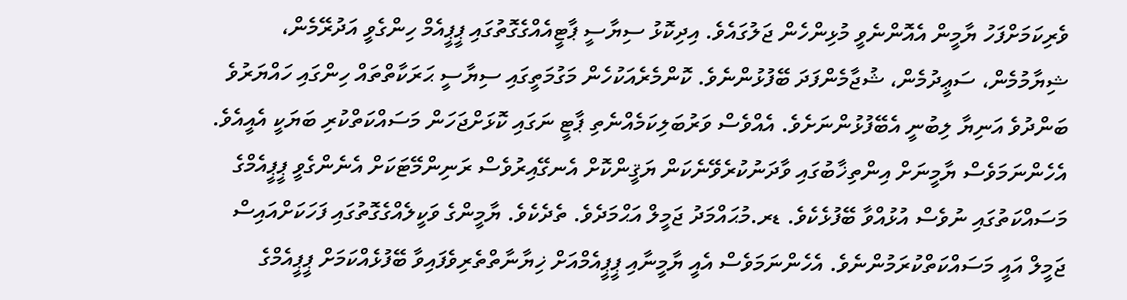ވެރިކަމަށްފަހު ޔާމީން އެއޮންނެވީ މުޅިންހެން ޖަލުގައެވެ. އިދިކޮޅު ސިޔާސީ ޕާޓީއެއްގެގޮތުގައި ޕީޕީއެމް ހިންގެވީ އަދުރޭމެން، ޝިޔާމުމެން، ސަޢީދުމެން، ޝުޖާމެންފަދަ ބޭފުޅުންނެވެ. ކޮންމެރެއަކުހެން މަގުމަތީގައި ސިޔާސީ ޙަރަކާތްތައް ހިންގައި ހައްޔަރުވެ ބަންދުވެ އަނިޔާ ލިބުނީ އެބޭފުޅުންނަށެވެ. އެއްވެސް ވަރުބަލިކަމެއްނެތި ޕާޓީ ނަގައި ކޮޅަށްޖަހަން މަސައްކަތްކުރި ބަޔަކީ އެއީއެވެ.
އެހެންނަމަވެސް ޔާމީނަށް އިންތިޚާބުގައި ވާދަނުކުރެވޭނެކަން ޔަޤީންކޮށް އެނގޭއިރުވެސް ރަނިންމޭޓަކަށް އެނެންގެވީ ޕީޕީއެމްގެ މަސައްކަތުގައި ނުވެސް އުޅުއްވާ ބޭފުޅެކެވެ. ޑރ.މުޙައްމަދު ޖަމީލް އަޙްމަދެވެ. ތެދެކެވެ. ޔާމީންގެ ވަކީލެއްގެގޮތުގައި ފަހަކަށްއައިސް ޖަމީލް އައީ މަސައްކަތްކުރަމުންނެވެ. އެހެންނަމަވެސް އެއީ ޔާމީނާއި ޕީޕީއެމްއަށް ޚިޔާނާތްތެރިވެފައިވާ ބޭފުޅެއްކަމަށް ޕީޕީއެމްގެ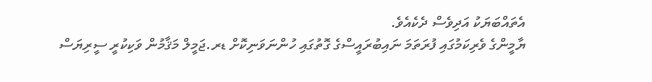އެތައްބަޔަކު އަދިވެސް ދެކެއެވެ.
ޔާމީންގެ ވެރިކަމުގައި ފުރަތަމަ ނައިބުރައީސްގެ ގޮތުގައި ހުންނަވަނިކޮށް ޑރ.ޖަމީލް މަޤާމުން ވަކިކުރީ ސީރިޔަސް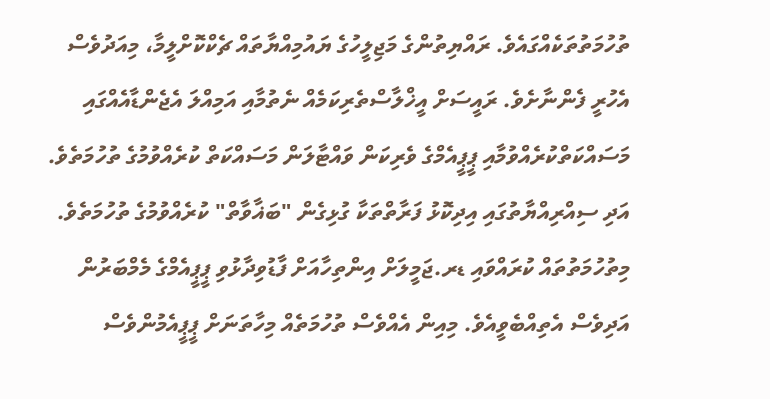ތުހުމަތުތަކެއްގައެވެ. ރައްޔިތުންގެ މަޖިލީހުގެ ޔައުމިއްޔާތައް ޗެކްކޮށްލީމާ، މިއަދުވެސް އެހުރީ ފެންނާށެވެ. ރައީސަށް އީޚްލާސްތެރިކަމެއް ނެތުމާއި އަމިއްލަ އެޖެންޑާއެއްގައި މަސައްކަތްކުރެއްވުމާއި ޕީޕީއެމްގެ ވެރިކަން ވައްޓާލަން މަސައްކަތް ކުރެއްވުމުގެ ތުހުމަތެވެ. އަދި ސިއްރިއްޔާތުގައި އިދިކޮޅު ފަރާތްތަކާ ގުޅިގެން "ބަޣާވާތް" ކުރެއްވުމުގެ ތުހުމަތެވެ.
މިތުހުމަތުތައް ކުރައްވައި ޑރ.ޖަމީލަށް އިންތިހާއަށް ފާޑުވިދާޅުވި ޕީޕީއެމްގެ މެމްބަރުން އަދިވެސް އެތިއްބެވީއެވެ. މިއިން އެއްވެސް ތުހުމަތެއް މިހާތަނަށް ޕީޕީއެމުންވެސް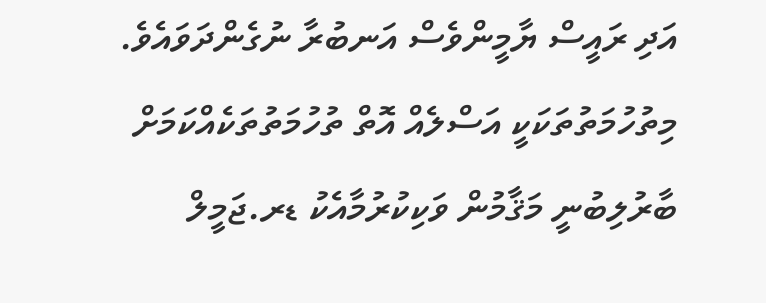އަދި ރައީސް ޔާމީންވެސް އަނބުރާ ނުގެންދަވައެވެ.
މިތުހުމަތުތަކަކީ އަސްލެއް އޮތް ތުހުމަތުތަކެއްކަމަށް ބާރުލިބުނީ މަޤާމުން ވަކިކުރުމާއެކު ޑރ.ޖަމީލް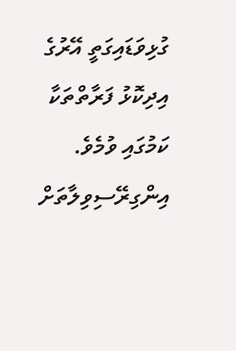ގުޅިވަޑައިގަތީ އޭރުގެ އިދިކޮޅު ފަރާތްތަކާ ކަމުގައި ވުމެވެ. އިންގިރޭސިވިލާތަށް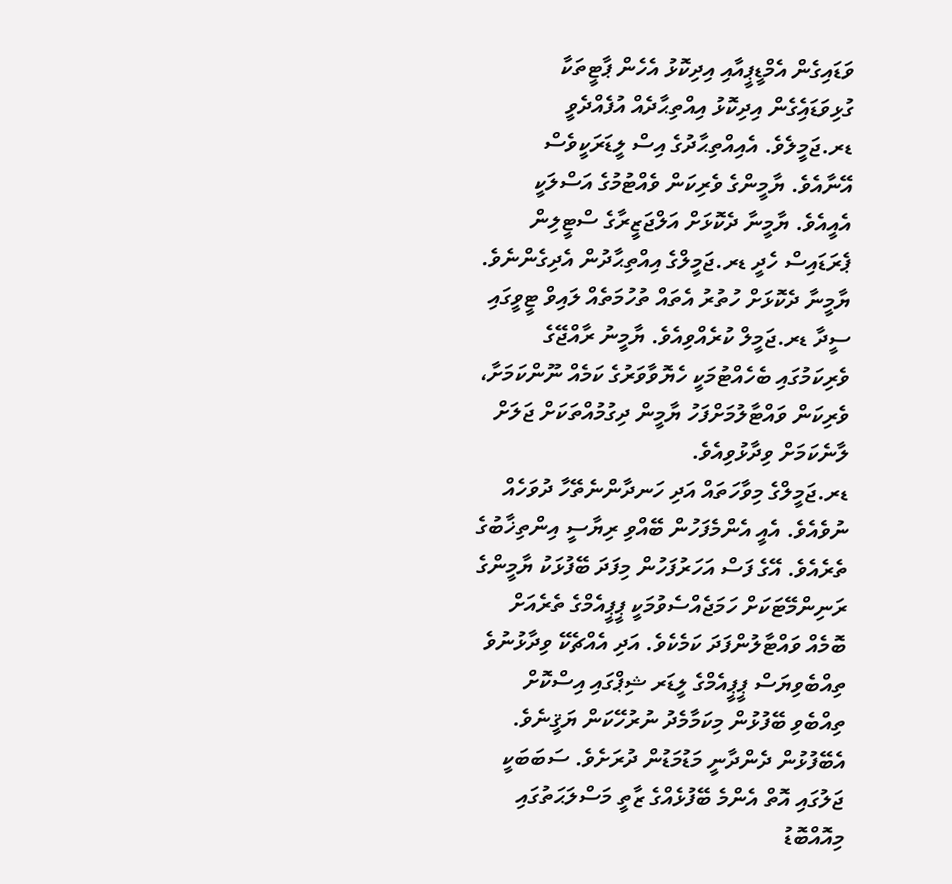ވަޑައިގެން އެމްޑީޕީއާއި އިދިކޮޅު އެހެން ޕާޓީތަކާ ގުޅިވަޑައިެގެން އިދިކޮޅު އިއްތިޙާދެއް އުފެއްދެވީ ޑރ.ޖަމީލެވެ. އެއިއްތިޙާދުގެ އިސް ލީޑަރަކީވެސް އޭނާއެވެ. ޔާމީންގެ ވެރިކަން ވެއްޓުމުގެ އަސްލަކީ އެއީއެވެ. ޔާމީނާ ދެކޮޅަށް އަލްޖަޒީރާގެ ސްޓީލިން ޕެރަޑައިސް ހެދީ ޑރ.ޖަމީލްގެ އިއްތިޙާދުން އެދިގެންނެވެ. ޔާމީނާ ދެކޮޅަށް ހުތުރު އެތައް ތުހުމަތެއް ލައިވް ޓީވީގައި ސީދާ ޑރ.ޖަމީލް ކުރެއްވިއެވެ. ޔާމީނު ރާއްޖޭގެ ވެރިކަމުގައި ބެހެއްޓުމަކީ ހެޔޮވާވަރުގެ ކަމެއް ނޫންކަމަށާ، ވެރިކަން ވައްޓާލުމަށްފަހު ޔާމީން ދިގުމުއްތަކަށް ޖަލަށް ލާނެކަމަށް ވިދާޅުވިއެވެ.
ޑރ.ޖަމީލްގެ މިވާހަތައް އަދި ހަނދާންނެތޭހާ ދުވަހެއް ނުވެއެވެ. އެއީ އެންމެފަހުން ބޭއްވި ރިޔާސީ އިންތިޚާބުގެ ތެރެއެވެ. އޭގެ ފަސް އަހަރުފަހުން މިފަދަ ބޭފުޅަކު ޔާމީންގެ ރަނިންމޭޓަކަށް ހަމަޖެއްސެވުމަކީ ޕީޕީއެމްގެ ތެރެއަށް ބޮމެއް ވައްޓާލުންފަދަ ކަމެކެވެ. އަދި އެއްޗެކޭ ވިދާޅުނުވެ ތިއްބެވިޔަސް ޕީޕީއެމްގެ ލީޑަރ ޝިޕްގައި އިސްކޮށް ތިއްބެވި ބޭފުޅުން މިކަމާމެދު ނުރުހޭކަން ޔަޤީނެވެ. އެބޭފުޅުން ދެންދާނީ މަޑުމަޑުން ދުރަށެވެ. ސަބަބަކީ ޖަލުގައި އޮތް އެންމެ ބޭފުޅެއްގެ ޒާތީ މަސްލަޙަތުގައި މިއޮއްބޮޑު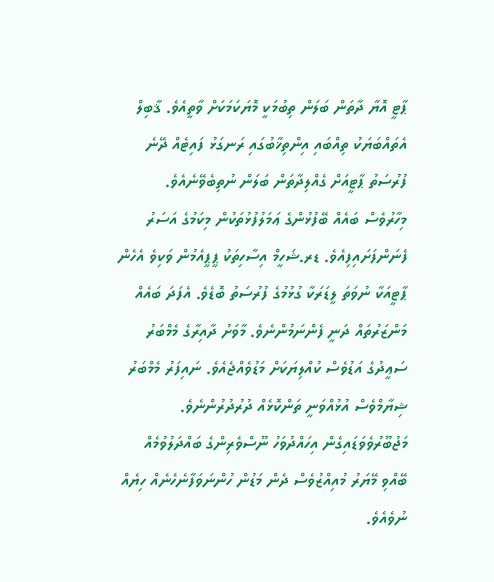ޕާޓީ އޮޔާ ދާތަން ބަލަން ތިބުމަކީ މޮޔަކަމަކަށް ވާތީއެވެ. ޤާބިލް އެތައްބަޔަކު ތިއްބައި އިންތިޚާބުގައި ރަނގަޅު ފައިޓެއް ދޭނެ ފުރުސަތު ޕާޓީއަށް ގެއްލިދާތަން ބަލަން ނުތިބެވޭނެއެވެ.
މިހާރުވެސް ބައެއް ބޭފުޅުންގެ ޢަމަލުފުޅުތަކުން މިކަމުގެ އަސަރު ފެނަންފަށައިފިއެވެ. ޑރ.ޝަހީމް އިސާހިތަކު ޕީޕީއެމުން ވަކިވެ އެހެން ޕާޓީއަކާ ނުވަތަ ލީޑަރަކާ ގުޅުމުގެ ފުރުސަތު ބޮޑެވެ. އެފަދަ ބައެއް މަންޒަރުތައް ދަނީ ފެންނަމުންނެވެ. މާވަށު ދާއިރާގެ މެމްބަރު ސަޢީދުގެ އަޑުވެސް ކުއްލިޔަކަށް މަޑުވެއްޖެއެވެ. ނައިފަރު މެމްބަރު ޝިޔާމްވެސް އުޅުއްވަނީ ތަންކޮޅެއް ދުރުދުރުންނެވެ. މަޖުބޫރުވެވަޑައިގެން އިހައްދުވަހު ނޫސްވެރިންގެ ބައްދަލުވުމެއް ބޭއްވި މޭޔަރު މުއިއްޒުވެސް ދެން މަޑުން ހުންނަވަފާނެހެނެއް ހިޔެއް ނުވެއެވެ.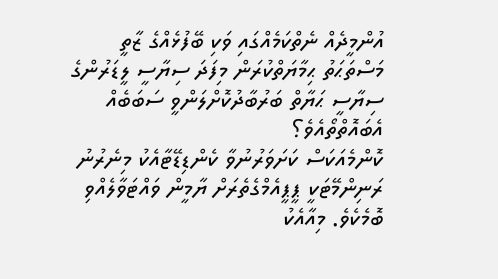އުންމީދެއް ނެތްކަމެއްގައި ވަކި ބޭފުޅެއްގެ ޒާތީ މަސްތަޙަތު ޙިމާޔަތްކުރަން މިފަދަ ސިޔާސީ ލީޑަރުންގެ ސިޔާސީ ޙަޔާތް ބަރުބާދުކޮށްލަންވީ ސަބަބެއް އެބައޮތްތޯއެވެ؟
ކޮންމެއަކަސް ކަށަވަރުނުވާ ކެންޑިޑޭޓާއެކު މިނެރުނު ރަނިންމޭޓަކީ ޕީޕީއެމްގެތެރަށް ޔާމީން ވައްޓަވާލެއްވި ބޮމެކެވެ. މިއާއެކު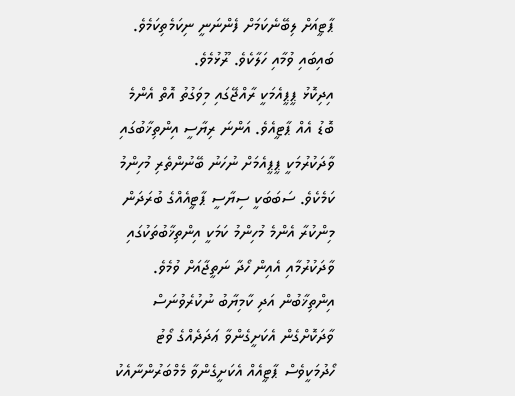ޕާޓީއަށް ލިބޭނެކަމަށް ފެންނަނީ ނިކަމެތިކަމެވެ. ބައިބައި ވުމާއި ހަލާކެވެ. ރޫޅުމެވެ.
އިދިކޮޅު ޕީޕީއެމަކީ ރާއްޖޭގައި މިވަގުތު އޮތް އެންމެ ބޮޑު އެއް ޕާޓީއެވެ. އަންނަ ރިޔާސީ އިންތިޚާބުގައި ވާދަކުރުމަކީ ޕީޕީއެމަށް ނުހަނު ބޭނުންތެރި މުހިންމު ކަމެކެވެ. ސަބަބަކީ ސިޔާސީ ޕާޓީއެއްގެ ބުރަދަން މިންކުރާ އެންމެ މުހިންމު ކަމަކީ އިންތިޚާބުތަކުގައި ވާދަކުރުމާއި އެއިން ހޯދާ ނަތީޖާއަށް ވުމެވެ. އިންތިޚާބުން އަދި ކާމިޔާބު ނުކުރެވުނަސް ވާދަކޮށްގެން އެކަށީގެންވާ ޢަދަދެއްގެ ވޯޓު ހޯދުމަކީވެސް ޕާޓީއެއް އެކަށީގެންވާ މެމްބަރުންނާއެކު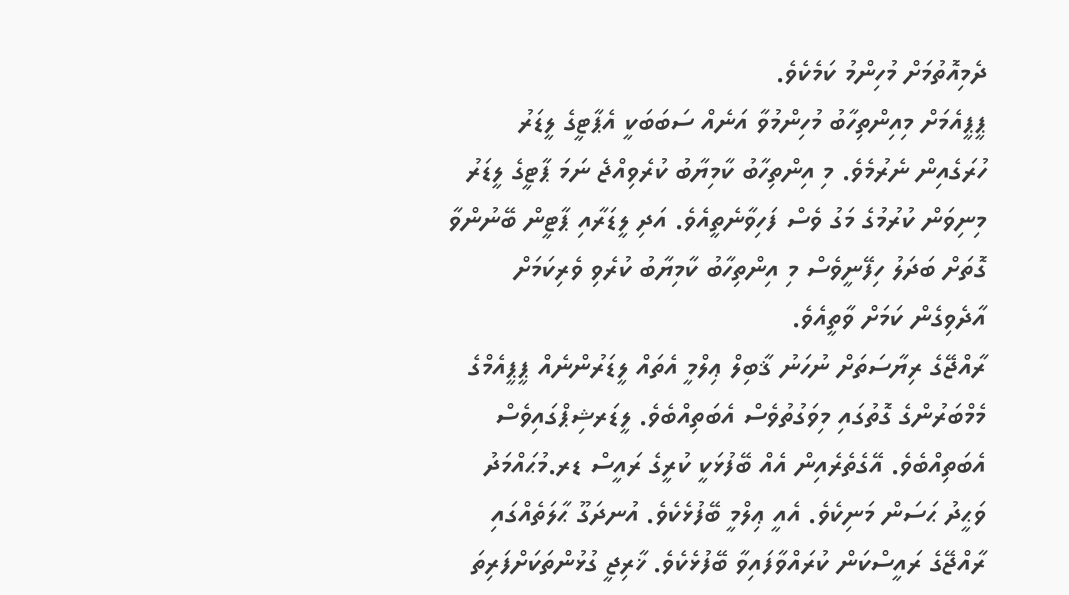ދެމިއޮތުމަށް މުހިންމު ކަމެކެވެ.
ޕީޕީއެމަށް މިއިންތިހާބު މުހިންމުވާ އަނެއް ސަބަބަކީ އެޕާޓީގެ ލީޑަރު ހުރަގެއިން ނެރުމެވެ. މި އިންތިހާބު ކާމިޔާބު ކުރެވިއްޖެ ނަމަ ޕާޓީގެ ލީޑަރު މިނިވަން ކުރުމުގެ މަގު ވެސް ފަހިވާނެތީއެވެ. އަދި ލީޑަރާއި ޕާޓީން ބޭނުންވާ ގޮތަށް ބަދަލު ހިފޭނީވެސް މި އިންތިހާބު ކާމިޔާބު ކުރެވި ވެރިކަމަށް އާދެވިގެން ކަމަށް ވާތީއެވެ.
ރާއްޖޭގެ ރިޔާސަތަށް ނުހަނު ޤާބިލް ޢިލްމީ އެތައް ލީޑަރުންނެއް ޕީޕީއެމްގެ މެމްބަރުންގެ ގޮތުގައި މިވަގުތުވެސް އެބަތިއްބެވެ. ލީޑަރޝިޕްގައިވެސް އެބަތިއްބެވެ. އޭގެތެރެއިން އެއް ބޭފުޅަކީ ކުރީގެ ރައީސް ޑރ.މުޙައްމަދު ވަޙީދު ޙަސަން މަނިކެވެ. އެއީ ޢިލްމީ ބޭފުޅެކެވެ. އުނދަގޫ ޙާލަތެއްގައި ރާއްޖޭގެ ރައީސްކަން ކުރައްވާފައިވާ ބޭފުޅެކެވެ. ޚާރިޖީ ގުޅުންތަކަށްފަރިތަ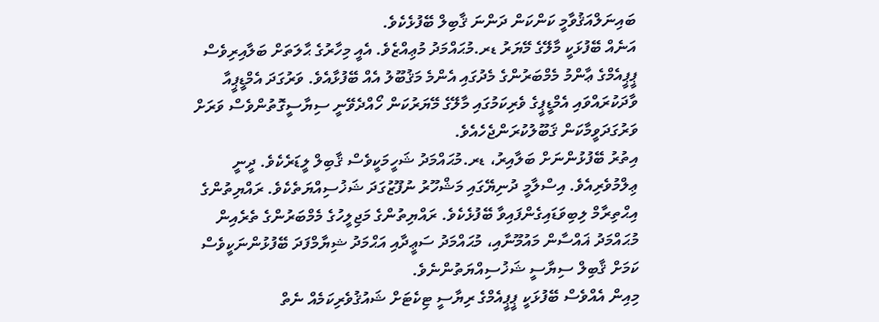ބައިނަލްއަޤުވާމީ ކަންކަން ދަންނަ ޤާބިލް ބޭފުޅެކެވެ.
އަނެއް ބޭފުޅަކީ މާލޭގެ މޭޔަރު ޑރ.މުޙައްމަދު މުޢިއްޒެވެ. އެއީ މިހާރުގެ ޙާލަތަށް ބަލާއިރިވެސް ޕީޕީއެމްގެ ޢާންމު މެމްބަރުންގެ މެދުގައި އެންމެ މަޤުބޫލު އެއް ބޭފުޅާއެވެ. ވަރުގަދަ އެމްޑީޕީއާ ވާދަކުރައްވައި އެމްޑީޕީގެ ވެރިކަމުގައި މާލޭގެ މޭޔަރުކަން ހޯއްދެވޭނީ ސިޔާސީގޮތުންވެސް ވަރަށް ވަރުގަދަވީމާކަން ޤަބޫލުކުރަންޖެހެއެވެ.
އިތުރު ބޭފުޅުންނަށް ބަލާއިރު، ޑރ.މުޙައްމަދު ޝަހީމަކީވެސް ޤާބިލް ލީޑަރެކެވެ. ދީނީ ޢިލްމުވެރިއެވެ. އިސްލާމީ ދުނިޔޭގައި މަޝްހޫރު ނުފޫޒުގަދަ ޝަޚުސިއްޔަތެކެވެ. ރައްޔިތުންގެ އިޙްތިރާމް ލިބިވަޑައިގެންފައިވާ ބޭފުޅެކެވެ. ރައްޔިތުންގެ މަޖިލީހުގެ މެމްބަރުންގެ ތެރެއިން މުޙައްމަދު ޣައްސާން މައުމޫނާއި، މުޙައްމަދު ސަޢީދާއި އަޙްމަދު ޝިޔާމްފަދަ ބޭފުޅުންނަކީވެސް ކަމަށް ޤާބިލް ސިޔާސީ ޝަޚުސިއްޔަތުންނެވެ.
މިއިން އެއްވެސް ބޭފުޅަކީ ޕީޕީއެމްގެ ރިޔާސީ ޓިކެޓަށް ޝައުޤުވެރިކަމެއް ނެތް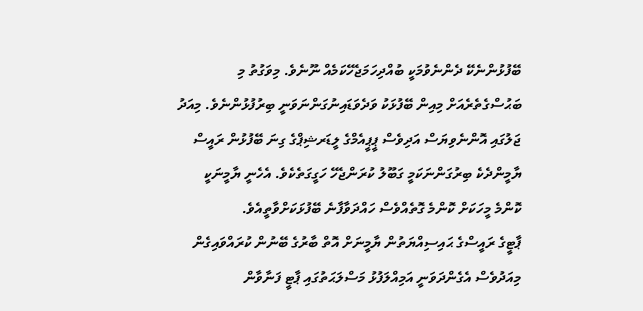ބޭފުޅުންނެކޭ ދެންނެވުމަކީ ބުއްދިހަމަޖެހޭކަމެއް ނޫނެވެ. މިވަގުތު މި ބަޙުސްގެތެރެއަށް މިއިން ބޭފުޅަކު ވަދެވަޑައިނުގަންނަވަނީ ބިރުފުޅުންނެވެ. މިއަދު ޖަލުގައި އޮންނެވިޔަސް އަދިވެސް ޕީޕީއެމްގެ ލީޑަރޝިޕްގެ ގިނަ ބޭފުޅުން ރައީސް ޔާމީންދެކެ ބިރުގަންނަކަމީ ގަބޫލު ކުރަންޖެހޭ ހަގީގަތެކެވެ. އެހެނީ ޔާމީނަކީ ކޮންމެ މީހަކަށް ކޮންމެ ގޮތެއްވެސް ހައްދަވާފާނެ ބޭފުޅަކަށްވާތީއެވެ.
ޕާޓީގެ ރައީސްގެ ޙައިސިއްޔަތުން ޔާމީނަށް އޮތް ބާރުގެ ބޭނުން ކުރައްވައިގެން މިއަދުވެސް އެގެންދަވަނީ އަމިއްލަފުޅު މަސްލަޙަތުގައި ޕާޓީ ފަނާވާން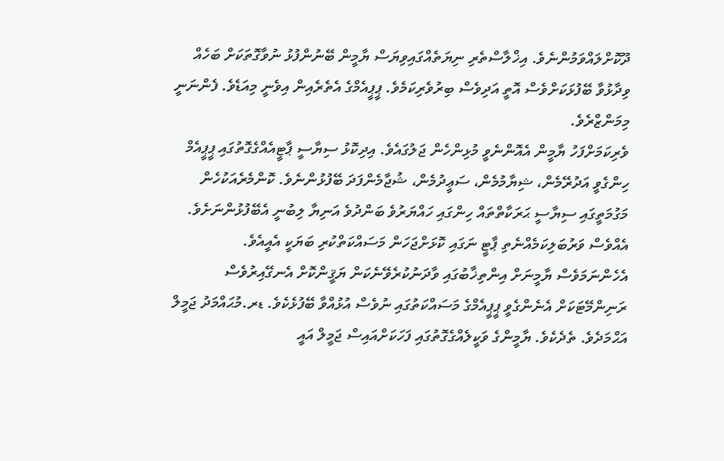ދޫކޮށްލައްވަމުންނެވެ. އިޚްލާސްތެރި ނިޔަތެއްގައިވިޔަސް ޔާމީން ބޭނުންފުޅު ނުވާގޮތަކަށް ބަހެއް ވިދާޅުވާ ބޭފުޅަކަށްވެސް އޮތީ އަދިވެސް ބިރުވެރިކަމެވެ. ޕީޕީއެމްގެ އެތެރެއިން އިވެނީ މިއަޑެވެ. ފެންނަނީ މިމަންޒްރެވެ.
ވެރިކަމަށްފަހު ޔާމީން އެއޮންނެވީ މުޅިންހެން ޖަލުގައެވެ. އިދިކޮޅު ސިޔާސީ ޕާޓީއެއްގެގޮތުގައި ޕީޕީއެމް ހިންގެވީ އަދުރޭމެން، ޝިޔާމުމެން، ސަޢީދުމެން، ޝުޖާމެންފަދަ ބޭފުޅުންނެވެ. ކޮންމެރެއަކުހެން މަގުމަތީގައި ސިޔާސީ ޙަރަކާތްތައް ހިންގައި ހައްޔަރުވެ ބަންދުވެ އަނިޔާ ލިބުނީ އެބޭފުޅުންނަށެވެ. އެއްވެސް ވަރުބަލިކަމެއްނެތި ޕާޓީ ނަގައި ކޮޅަށްޖަހަން މަސައްކަތްކުރި ބަޔަކީ އެއީއެވެ.
އެހެންނަމަވެސް ޔާމީނަށް އިންތިޚާބުގައި ވާދަނުކުރެވޭނެކަން ޔަޤީންކޮށް އެނގޭއިރުވެސް ރަނިންމޭޓަކަށް އެނެންގެވީ ޕީޕީއެމްގެ މަސައްކަތުގައި ނުވެސް އުޅުއްވާ ބޭފުޅެކެވެ. ޑރ.މުޙައްމަދު ޖަމީލް އަޙްމަދެވެ. ތެދެކެވެ. ޔާމީންގެ ވަކީލެއްގެގޮތުގައި ފަހަކަށްއައިސް ޖަމީލް އައީ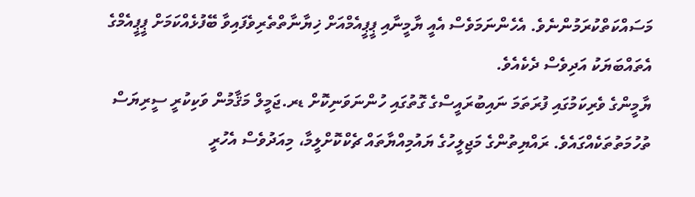މަސައްކަތްކުރަމުންނެވެ. އެހެންނަމަވެސް އެއީ ޔާމީނާއި ޕީޕީއެމްއަށް ޚިޔާނާތްތެރިވެފައިވާ ބޭފުޅެއްކަމަށް ޕީޕީއެމްގެ އެތައްބަޔަކު އަދިވެސް ދެކެއެވެ.
ޔާމީންގެ ވެރިކަމުގައި ފުރަތަމަ ނައިބުރައީސްގެ ގޮތުގައި ހުންނަވަނިކޮށް ޑރ.ޖަމީލް މަޤާމުން ވަކިކުރީ ސީރިޔަސް ތުހުމަތުތަކެއްގައެވެ. ރައްޔިތުންގެ މަޖިލީހުގެ ޔައުމިއްޔާތައް ޗެކްކޮށްލީމާ، މިއަދުވެސް އެހުރީ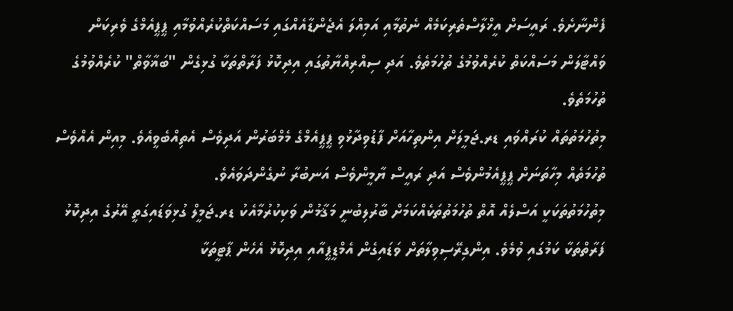ފެންނާށެވެ. ރައީސަށް އީޚްލާސްތެރިކަމެއް ނެތުމާއި އަމިއްލަ އެޖެންޑާއެއްގައި މަސައްކަތްކުރެއްވުމާއި ޕީޕީއެމްގެ ވެރިކަން ވައްޓާލަން މަސައްކަތް ކުރެއްވުމުގެ ތުހުމަތެވެ. އަދި ސިއްރިއްޔާތުގައި އިދިކޮޅު ފަރާތްތަކާ ގުޅިގެން "ބަޣާވާތް" ކުރެއްވުމުގެ ތުހުމަތެވެ.
މިތުހުމަތުތައް ކުރައްވައި ޑރ.ޖަމީލަށް އިންތިހާއަށް ފާޑުވިދާޅުވި ޕީޕީއެމްގެ މެމްބަރުން އަދިވެސް އެތިއްބެވީއެވެ. މިއިން އެއްވެސް ތުހުމަތެއް މިހާތަނަށް ޕީޕީއެމުންވެސް އަދި ރައީސް ޔާމީންވެސް އަނބުރާ ނުގެންދަވައެވެ.
މިތުހުމަތުތަކަކީ އަސްލެއް އޮތް ތުހުމަތުތަކެއްކަމަށް ބާރުލިބުނީ މަޤާމުން ވަކިކުރުމާއެކު ޑރ.ޖަމީލް ގުޅިވަޑައިގަތީ އޭރުގެ އިދިކޮޅު ފަރާތްތަކާ ކަމުގައި ވުމެވެ. އިންގިރޭސިވިލާތަށް ވަޑައިގެން އެމްޑީޕީއާއި އިދިކޮޅު އެހެން ޕާޓީތަކާ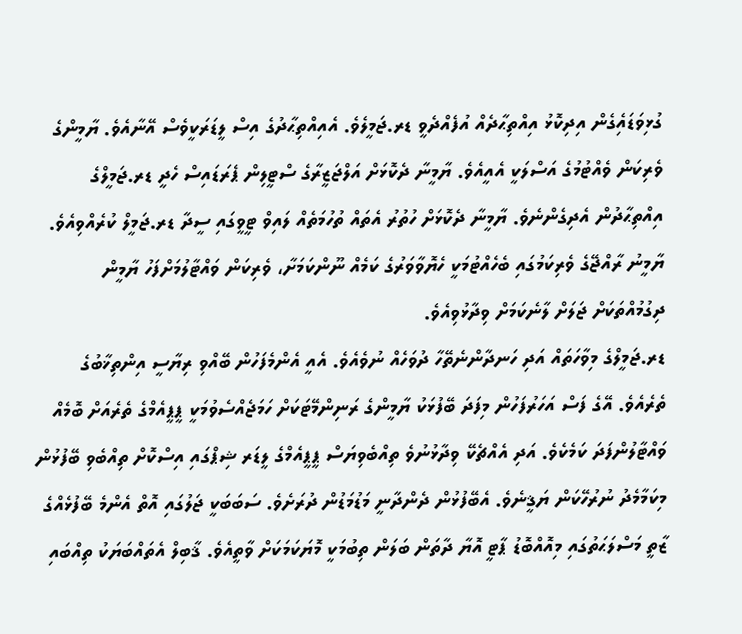ގުޅިވަޑައިެގެން އިދިކޮޅު އިއްތިޙާދެއް އުފެއްދެވީ ޑރ.ޖަމީލެވެ. އެއިއްތިޙާދުގެ އިސް ލީޑަރަކީވެސް އޭނާއެވެ. ޔާމީންގެ ވެރިކަން ވެއްޓުމުގެ އަސްލަކީ އެއީއެވެ. ޔާމީނާ ދެކޮޅަށް އަލްޖަޒީރާގެ ސްޓީލިން ޕެރަޑައިސް ހެދީ ޑރ.ޖަމީލްގެ އިއްތިޙާދުން އެދިގެންނެވެ. ޔާމީނާ ދެކޮޅަށް ހުތުރު އެތައް ތުހުމަތެއް ލައިވް ޓީވީގައި ސީދާ ޑރ.ޖަމީލް ކުރެއްވިއެވެ. ޔާމީނު ރާއްޖޭގެ ވެރިކަމުގައި ބެހެއްޓުމަކީ ހެޔޮވާވަރުގެ ކަމެއް ނޫންކަމަށާ، ވެރިކަން ވައްޓާލުމަށްފަހު ޔާމީން ދިގުމުއްތަކަށް ޖަލަށް ލާނެކަމަށް ވިދާޅުވިއެވެ.
ޑރ.ޖަމީލްގެ މިވާހަތައް އަދި ހަނދާންނެތޭހާ ދުވަހެއް ނުވެއެވެ. އެއީ އެންމެފަހުން ބޭއްވި ރިޔާސީ އިންތިޚާބުގެ ތެރެއެވެ. އޭގެ ފަސް އަހަރުފަހުން މިފަދަ ބޭފުޅަކު ޔާމީންގެ ރަނިންމޭޓަކަށް ހަމަޖެއްސެވުމަކީ ޕީޕީއެމްގެ ތެރެއަށް ބޮމެއް ވައްޓާލުންފަދަ ކަމެކެވެ. އަދި އެއްޗެކޭ ވިދާޅުނުވެ ތިއްބެވިޔަސް ޕީޕީއެމްގެ ލީޑަރ ޝިޕްގައި އިސްކޮށް ތިއްބެވި ބޭފުޅުން މިކަމާމެދު ނުރުހޭކަން ޔަޤީނެވެ. އެބޭފުޅުން ދެންދާނީ މަޑުމަޑުން ދުރަށެވެ. ސަބަބަކީ ޖަލުގައި އޮތް އެންމެ ބޭފުޅެއްގެ ޒާތީ މަސްލަޙަތުގައި މިއޮއްބޮޑު ޕާޓީ އޮޔާ ދާތަން ބަލަން ތިބުމަކީ މޮޔަކަމަކަށް ވާތީއެވެ. ޤާބިލް އެތައްބަޔަކު ތިއްބައި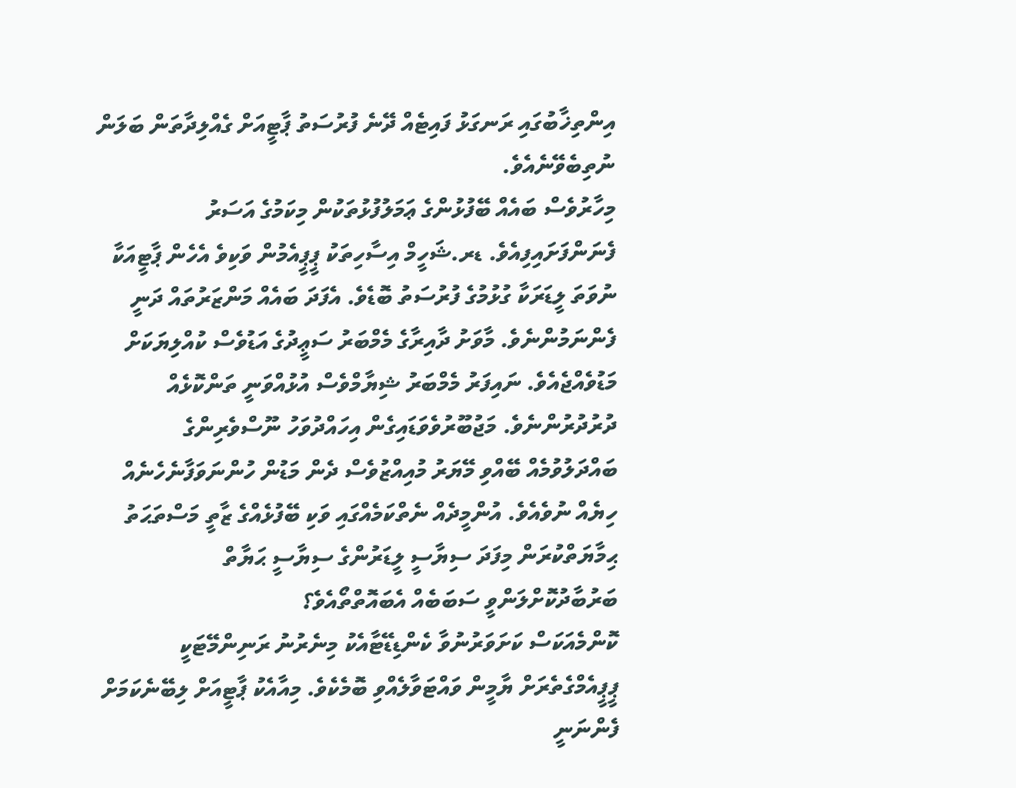އިންތިޚާބުގައި ރަނގަޅު ފައިޓެއް ދޭނެ ފުރުސަތު ޕާޓީއަށް ގެއްލިދާތަން ބަލަން ނުތިބެވޭނެއެވެ.
މިހާރުވެސް ބައެއް ބޭފުޅުންގެ ޢަމަލުފުޅުތަކުން މިކަމުގެ އަސަރު ފެނަންފަށައިފިއެވެ. ޑރ.ޝަހީމް އިސާހިތަކު ޕީޕީއެމުން ވަކިވެ އެހެން ޕާޓީއަކާ ނުވަތަ ލީޑަރަކާ ގުޅުމުގެ ފުރުސަތު ބޮޑެވެ. އެފަދަ ބައެއް މަންޒަރުތައް ދަނީ ފެންނަމުންނެވެ. މާވަށު ދާއިރާގެ މެމްބަރު ސަޢީދުގެ އަޑުވެސް ކުއްލިޔަކަށް މަޑުވެއްޖެއެވެ. ނައިފަރު މެމްބަރު ޝިޔާމްވެސް އުޅުއްވަނީ ތަންކޮޅެއް ދުރުދުރުންނެވެ. މަޖުބޫރުވެވަޑައިގެން އިހައްދުވަހު ނޫސްވެރިންގެ ބައްދަލުވުމެއް ބޭއްވި މޭޔަރު މުއިއްޒުވެސް ދެން މަޑުން ހުންނަވަފާނެހެނެއް ހިޔެއް ނުވެއެވެ. އުންމީދެއް ނެތްކަމެއްގައި ވަކި ބޭފުޅެއްގެ ޒާތީ މަސްތަޙަތު ޙިމާޔަތްކުރަން މިފަދަ ސިޔާސީ ލީޑަރުންގެ ސިޔާސީ ޙަޔާތް ބަރުބާދުކޮށްލަންވީ ސަބަބެއް އެބައޮތްތޯއެވެ؟
ކޮންމެއަކަސް ކަށަވަރުނުވާ ކެންޑިޑޭޓާއެކު މިނެރުނު ރަނިންމޭޓަކީ ޕީޕީއެމްގެތެރަށް ޔާމީން ވައްޓަވާލެއްވި ބޮމެކެވެ. މިއާއެކު ޕާޓީއަށް ލިބޭނެކަމަށް ފެންނަނީ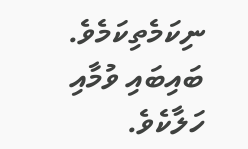ނިކަމެތިކަމެވެ. ބައިބައި ވުމާއި ހަލާކެވެ.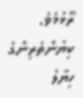ރޫޅުމެވެ.
ކިޔުންތެރިންގެ ހިޔާލު